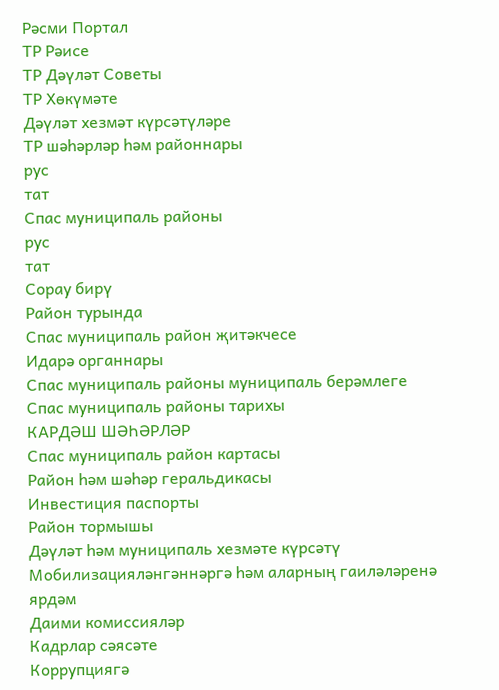Рәсми Портал
ТР Рәисе
ТР Дәүләт Советы
ТР Хөкүмәте
Дәүләт хезмәт күрсәтүләре
ТР шәһәрләр һәм районнары
рус
тат
Спас муниципаль районы
рус
тат
Сорау бирү
Район турында
Спас муниципаль район җитәкчесе
Идарә органнары
Спас муниципаль районы муниципаль берәмлеге
Спас муниципаль районы тарихы
КАРДӘШ ШӘҺӘРЛӘР
Спас муниципаль район картасы
Район һәм шәһәр геральдикасы
Инвестиция паспорты
Район тормышы
Дәүләт һәм муниципаль хезмәте күрсәтү
Мобилизацияләнгәннәргә һәм аларның гаиләләренә ярдәм
Даими комиссияләр
Кадрлар сәясәте
Коррупциягә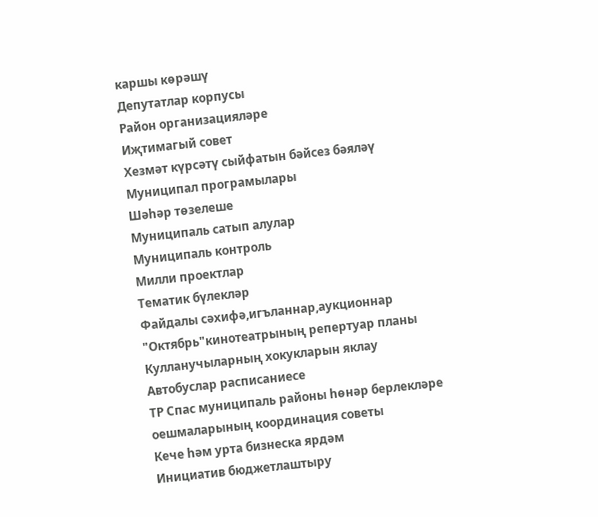каршы көрәшү
Депутатлар корпусы
Район организацияләре
Иҗтимагый совет
Хезмәт күрсәтү сыйфатын бәйсез бәяләү
Муниципал програмылары
Шәһәр төзелеше
Муниципаль сатып алулар
Муниципаль контроль
Милли проектлар
Тематик бүлекләр
Файдалы сәхифә,игъланнар,аукционнар
"Октябрь"кинотеатрының репертуар планы
Кулланучыларның хокукларын яклау
Автобуслар расписаниесе
ТР Спас муниципаль районы һөнәр берлекләре оешмаларының координация советы
Кече һәм урта бизнеска ярдәм
Инициатив бюджетлаштыру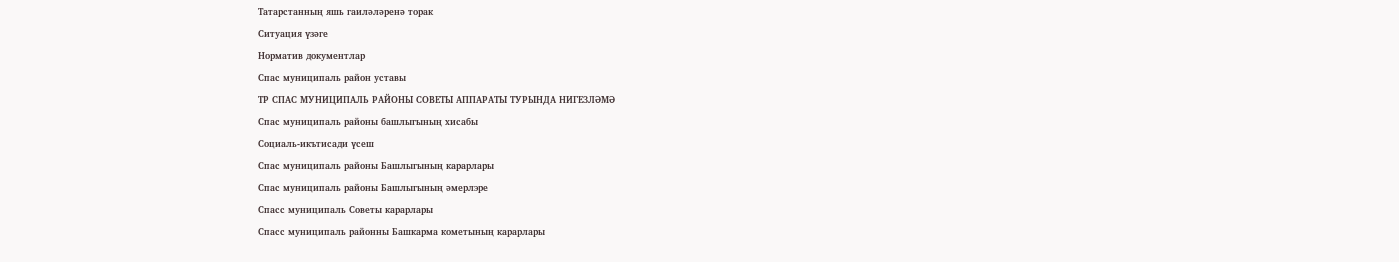Татарстанның яшь гаиләләренә торак
Ситуация үзәге
Норматив документлар
Спас муниципаль район уставы
ТР СПАС МУНИЦИПАЛЬ РАЙОНЫ СОВЕТЫ АППАРАТЫ ТУРЫНДА НИГЕЗЛӘМӘ
Спас муниципаль районы башлыгының хисабы
Социаль-икътисади үсеш
Спас муниципаль районы Башлыгының карарлары
Спас муниципаль районы Башлыгының әмерлэре
Спасс муниципаль Советы карарлары
Спасс муниципаль районны Башкарма кометының карарлары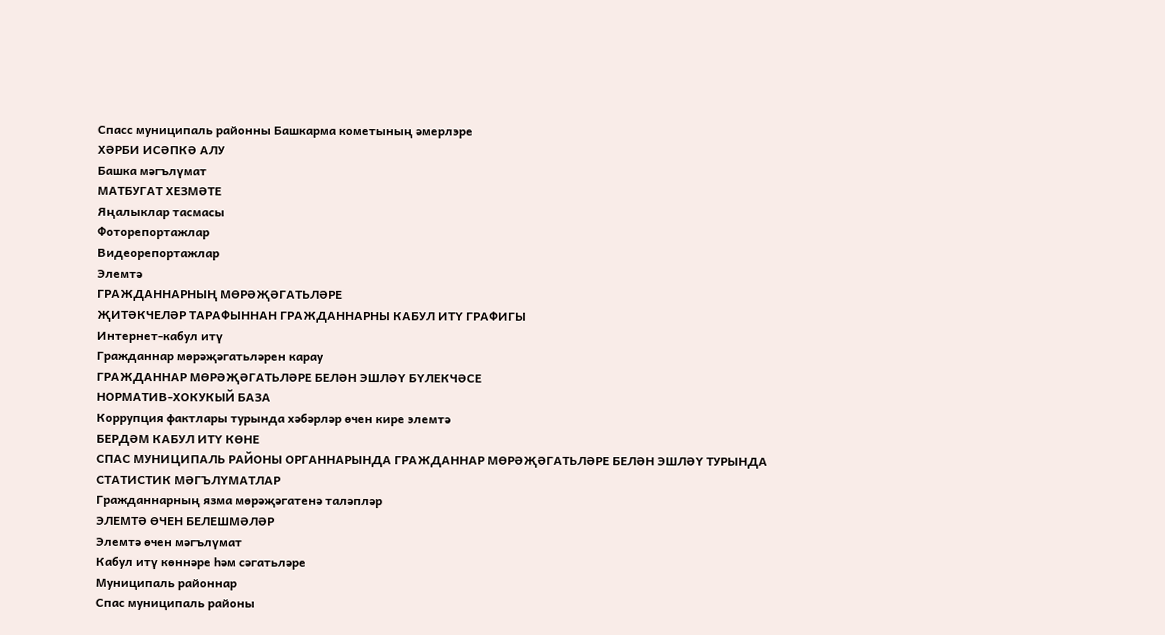Спасс муниципаль районны Башкарма кометының әмерлэре
ХӘРБИ ИСӘПКӘ АЛУ
Башка мәгълүмат
МАТБУГАТ ХЕЗМӘТЕ
Яңалыклар тасмасы
Фоторепортажлар
Видеорепортажлар
Элемтә
ГРАЖДАННАРНЫҢ МӨРӘҖӘГАТЬЛӘРЕ
ҖИТӘКЧЕЛӘР ТАРАФЫННАН ГРАЖДАННАРНЫ КАБУЛ ИТҮ ГРАФИГЫ
Интернет-кабул итү
Гражданнар мөрәҗәгатьләрен карау
ГРАЖДАННАР МӨРӘҖӘГАТЬЛӘРЕ БЕЛӘН ЭШЛӘҮ БҮЛЕКЧӘСЕ
НОРМАТИВ-ХОКУКЫЙ БАЗА
Коррупция фактлары турында хәбәрләр өчен кире элемтә
БЕРДӘМ КАБУЛ ИТҮ КӨНЕ
СПАС МУНИЦИПАЛЬ РАЙОНЫ ОРГАННАРЫНДА ГРАЖДАННАР МӨРӘҖӘГАТЬЛӘРЕ БЕЛӘН ЭШЛӘҮ ТУРЫНДА СТАТИСТИК МӘГЪЛҮМАТЛАР
Гражданнарның язма мөрәҗәгатенә таләпләр
ЭЛЕМТӘ ӨЧЕН БЕЛЕШМӘЛӘР
Элемтә өчен мәгълүмат
Кабул итү көннәре һәм сәгатьләре
Муниципаль районнар
Спас муниципаль районы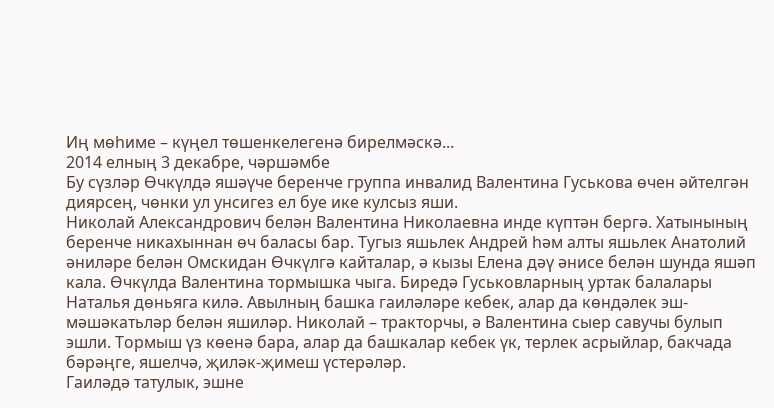Иң мөһиме – күңел төшенкелегенә бирелмәскә...
2014 елның 3 декабре, чәршәмбе
Бу сүзләр Өчкүлдә яшәүче беренче группа инвалид Валентина Гуськова өчен әйтелгән диярсең, чөнки ул унсигез ел буе ике кулсыз яши.
Николай Александрович белән Валентина Николаевна инде күптән бергә. Хатынының беренче никахыннан өч баласы бар. Тугыз яшьлек Андрей һәм алты яшьлек Анатолий әниләре белән Омскидан Өчкүлгә кайталар, ә кызы Елена дәү әнисе белән шунда яшәп кала. Өчкүлда Валентина тормышка чыга. Биредә Гуськовларның уртак балалары Наталья дөньяга килә. Авылның башка гаиләләре кебек, алар да көндәлек эш-мәшәкатьләр белән яшиләр. Николай – тракторчы, ә Валентина сыер савучы булып эшли. Тормыш үз көенә бара, алар да башкалар кебек үк, терлек асрыйлар, бакчада бәрәңге, яшелчә, җиләк-җимеш үстерәләр.
Гаиләдә татулык, эшне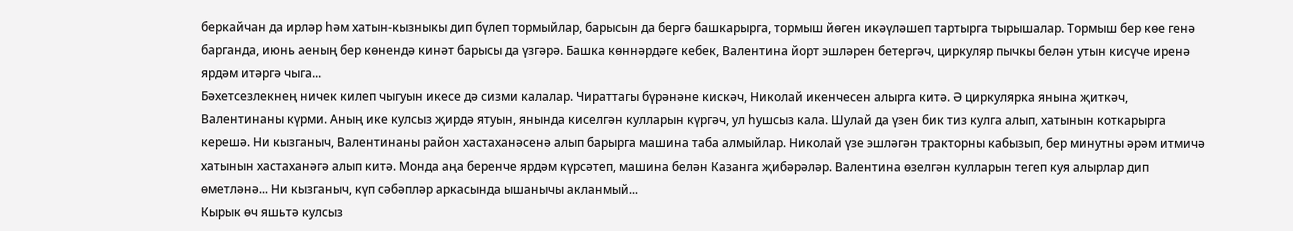беркайчан да ирләр һәм хатын-кызныкы дип бүлеп тормыйлар, барысын да бергә башкарырга, тормыш йөген икәүләшеп тартырга тырышалар. Тормыш бер көе генә барганда, июнь аеның бер көнендә кинәт барысы да үзгәрә. Башка көннәрдәге кебек, Валентина йорт эшләрен бетергәч, циркуляр пычкы белән утын кисүче иренә ярдәм итәргә чыга...
Бәхетсезлекнең ничек килеп чыгуын икесе дә сизми калалар. Чираттагы бүрәнәне кискәч, Николай икенчесен алырга китә. Ә циркулярка янына җиткәч, Валентинаны күрми. Аның ике кулсыз җирдә ятуын, янында киселгән кулларын күргәч, ул һушсыз кала. Шулай да үзен бик тиз кулга алып, хатынын коткарырга керешә. Ни кызганыч, Валентинаны район хастаханәсенә алып барырга машина таба алмыйлар. Николай үзе эшләгән тракторны кабызып, бер минутны әрәм итмичә хатынын хастаханәгә алып китә. Монда аңа беренче ярдәм күрсәтеп, машина белән Казанга җибәрәләр. Валентина өзелгән кулларын тегеп куя алырлар дип өметләнә... Ни кызганыч, күп сәбәпләр аркасында ышанычы акланмый...
Кырык өч яшьтә кулсыз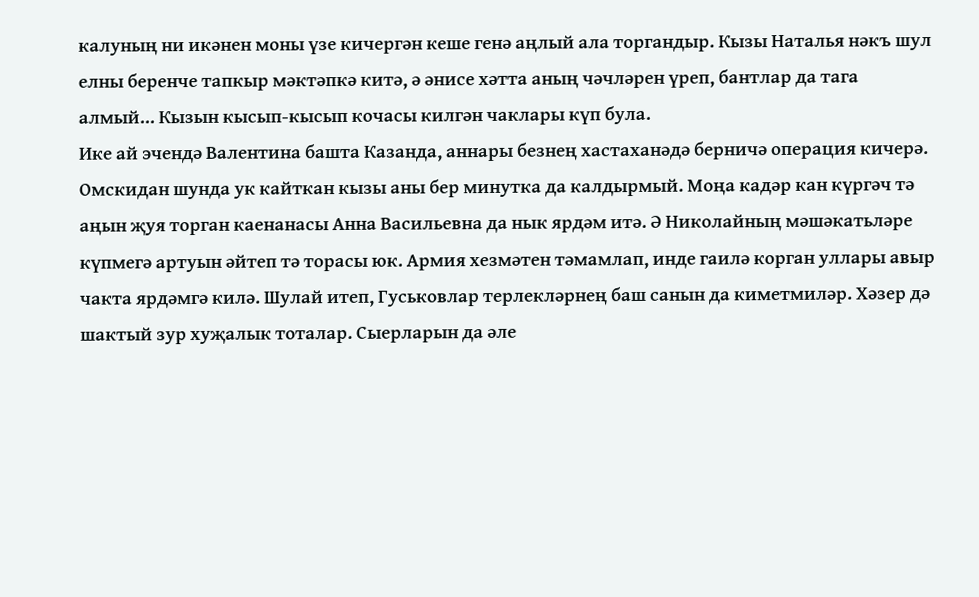калуның ни икәнен моны үзе кичергән кеше генә аңлый ала торгандыр. Кызы Наталья нәкъ шул елны беренче тапкыр мәктәпкә китә, ә әнисе хәтта аның чәчләрен үреп, бантлар да тага алмый... Кызын кысып-кысып кочасы килгән чаклары күп була.
Ике ай эчендә Валентина башта Казанда, аннары безнең хастаханәдә берничә операция кичерә. Омскидан шунда ук кайткан кызы аны бер минутка да калдырмый. Моңа кадәр кан күргәч тә аңын җуя торган каенанасы Анна Васильевна да нык ярдәм итә. Ә Николайның мәшәкатьләре күпмегә артуын әйтеп тә торасы юк. Армия хезмәтен тәмамлап, инде гаилә корган уллары авыр чакта ярдәмгә килә. Шулай итеп, Гуськовлар терлекләрнең баш санын да киметмиләр. Хәзер дә шактый зур хуҗалык тоталар. Сыерларын да әле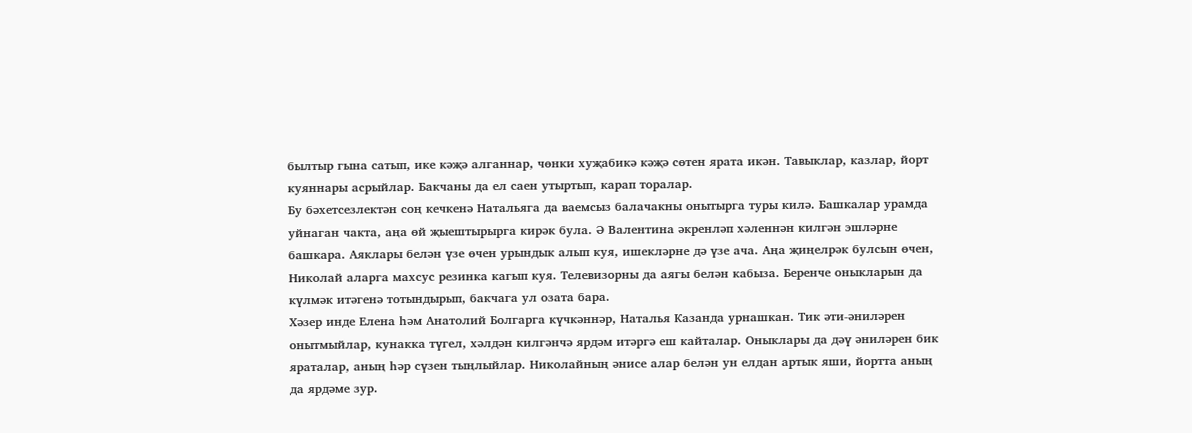былтыр гына сатып, ике кәҗә алганнар, чөнки хуҗабикә кәҗә сөтен ярата икән. Тавыклар, казлар, йорт куяннары асрыйлар. Бакчаны да ел саен утыртып, карап торалар.
Бу бәхетсезлектән соң кечкенә Натальяга да ваемсыз балачакны онытырга туры килә. Башкалар урамда уйнаган чакта, аңа өй җыештырырга кирәк була. Ә Валентина әкренләп хәленнән килгән эшләрне башкара. Аяклары белән үзе өчен урындык алып куя, ишекләрне дә үзе ача. Аңа җиңелрәк булсын өчен, Николай аларга махсус резинка кагып куя. Телевизорны да аягы белән кабыза. Беренче оныкларын да күлмәк итәгенә тотындырып, бакчага ул озата бара.
Хәзер инде Елена һәм Анатолий Болгарга күчкәннәр, Наталья Казанда урнашкан. Тик әти-әниләрен онытмыйлар, кунакка түгел, хәлдән килгәнчә ярдәм итәргә еш кайталар. Оныклары да дәү әниләрен бик яраталар, аның һәр сүзен тыңлыйлар. Николайның әнисе алар белән ун елдан артык яши, йортта аның да ярдәме зур.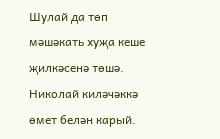Шулай да төп мәшәкать хуҗа кеше җилкәсенә төшә. Николай киләчәккә өмет белән карый.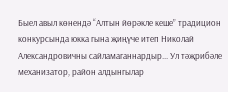Быел авыл көнендә “Алтын йөрәкле кеше” традицион конкурсында юкка гына җиңүче итеп Николай Александровичны сайламаганнардыр... Ул тәҗрибәле механизатор, район алдынгылар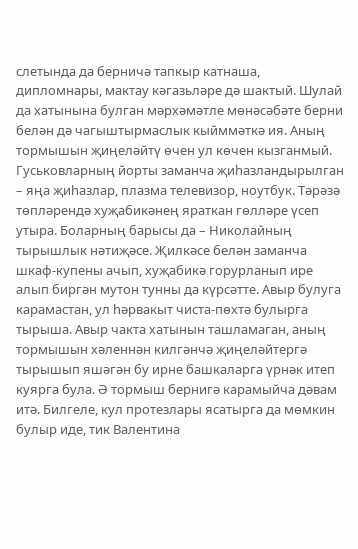слетында да берничә тапкыр катнаша, дипломнары, мактау кәгазьләре дә шактый. Шулай да хатынына булган мәрхәмәтле мөнәсәбәте берни белән дә чагыштырмаслык кыйммәткә ия. Аның тормышын җиңеләйтү өчен ул көчен кызганмый.
Гуськовларның йорты заманча җиһазландырылган – яңа җиһазлар, плазма телевизор, ноутбук. Тәрәзә төпләрендә хуҗабикәнең яраткан гөлләре үсеп утыра. Боларның барысы да – Николайның тырышлык нәтиҗәсе. Җилкәсе белән заманча шкаф-купены ачып, хуҗабикә горурланып ире алып биргән мутон тунны да күрсәтте. Авыр булуга карамастан, ул һәрвакыт чиста-пөхтә булырга тырыша. Авыр чакта хатынын ташламаган, аның тормышын хәленнән килгәнчә җиңеләйтергә тырышып яшәгән бу ирне башкаларга үрнәк итеп куярга була. Ә тормыш бернигә карамыйча дәвам итә. Билгеле, кул протезлары ясатырга да мөмкин булыр иде, тик Валентина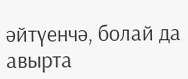әйтүенчә, болай да авырта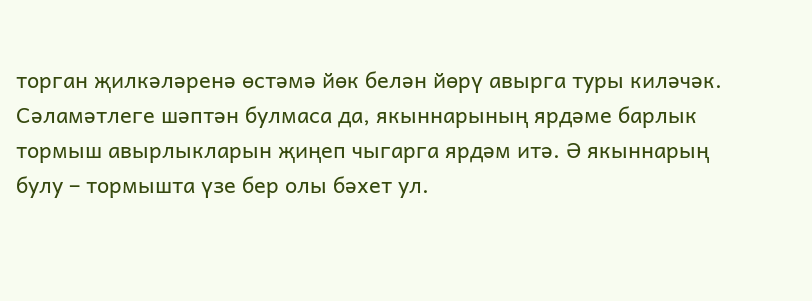торган җилкәләренә өстәмә йөк белән йөрү авырга туры киләчәк. Сәламәтлеге шәптән булмаса да, якыннарының ярдәме барлык тормыш авырлыкларын җиңеп чыгарга ярдәм итә. Ә якыннарың булу – тормышта үзе бер олы бәхет ул.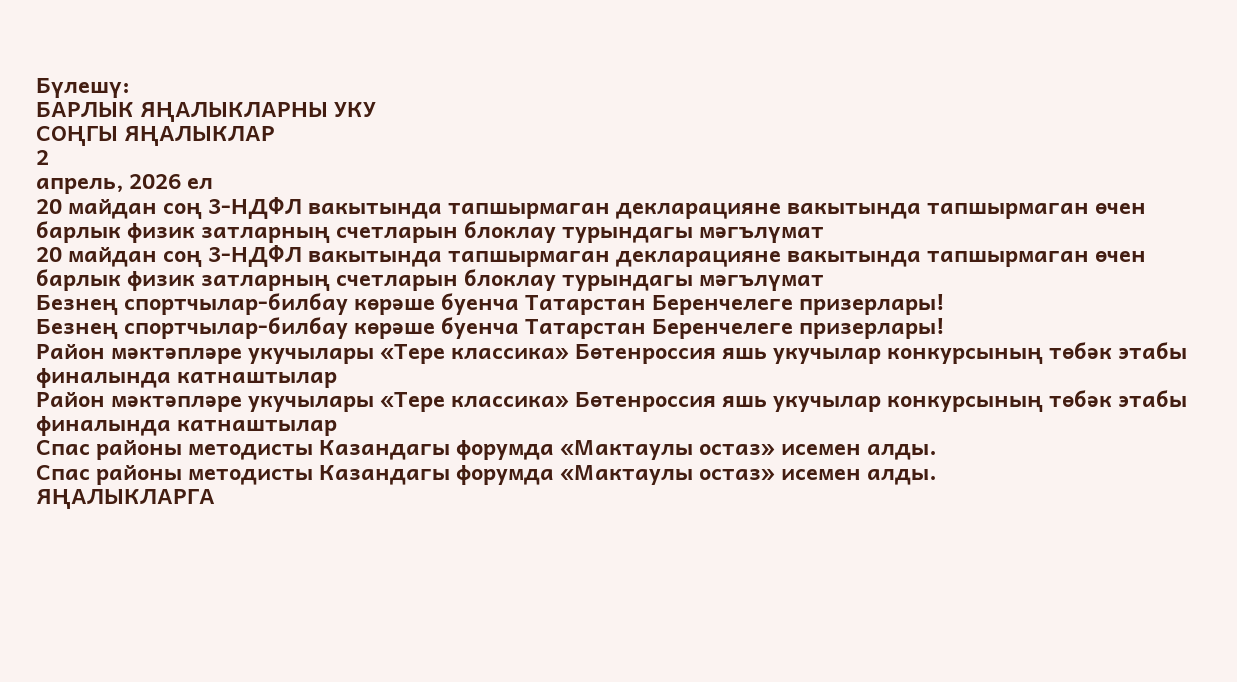Бүлешү:
БАРЛЫК ЯҢАЛЫКЛАРНЫ УКУ
СОҢГЫ ЯҢАЛЫКЛАР
2
апрель, 2026 ел
20 майдан соң 3-НДФЛ вакытында тапшырмаган декларацияне вакытында тапшырмаган өчен барлык физик затларның счетларын блоклау турындагы мәгълүмат
20 майдан соң 3-НДФЛ вакытында тапшырмаган декларацияне вакытында тапшырмаган өчен барлык физик затларның счетларын блоклау турындагы мәгълүмат
Безнең спортчылар-билбау көрәше буенча Татарстан Беренчелеге призерлары!
Безнең спортчылар-билбау көрәше буенча Татарстан Беренчелеге призерлары!
Район мәктәпләре укучылары «Тере классика» Бөтенроссия яшь укучылар конкурсының төбәк этабы финалында катнаштылар
Район мәктәпләре укучылары «Тере классика» Бөтенроссия яшь укучылар конкурсының төбәк этабы финалында катнаштылар
Спас районы методисты Казандагы форумда «Мактаулы остаз» исемен алды.
Спас районы методисты Казандагы форумда «Мактаулы остаз» исемен алды.
ЯҢАЛЫКЛАРГА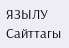ЯЗЫЛУ
Сайттагы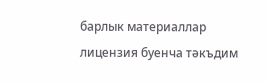барлык материаллар лицензия буенча тәкъдим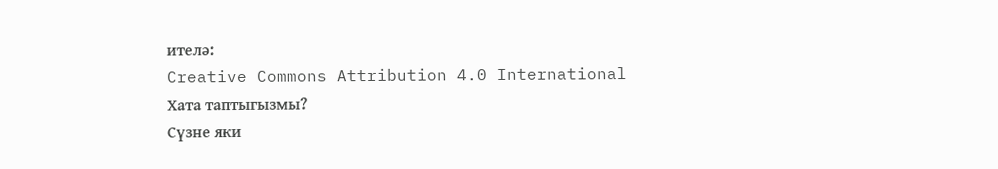ителә:
Creative Commons Attribution 4.0 International
Хата таптыгызмы?
Сүзне яки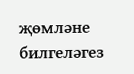җөмләне билгеләгез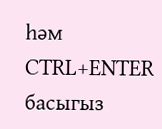һәм CTRL+ENTER басыгыз